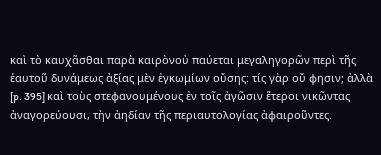καὶ τὸ καυχᾶσθαι παρὰ καιρὸνοὐ παύεται μεγαληγορῶν περὶ τῆς ἑαυτοῦ δυνάμεως ἀξίας μὲν ἐγκωμίων οὔσης: τίς γὰρ οὔ φησιν; ἀλλὰ [p. 395] καὶ τοὺς στεφανουμένους ἐν τοῖς ἀγῶσιν ἕτεροι νικῶντας ἀναγορεύουσι, τὴν ἀηδίαν τῆς περιαυτολογίας ἀφαιροῦντες.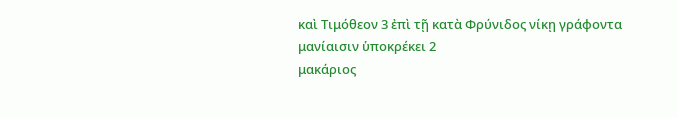καὶ Τιμόθεον 3 ἐπὶ τῇ κατὰ Φρύνιδος νίκῃ γράφοντα
μανίαισιν ὑποκρέκει 2
μακάριος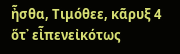ἦσθα, Τιμόθεε, κᾶρυξ 4 ὅτ᾽ εἶπενεἰκότως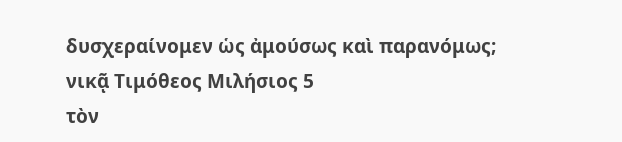δυσχεραίνομεν ὡς ἀμούσως καὶ παρανόμως;
νικᾷ Τιμόθεος Μιλήσιος 5
τὸν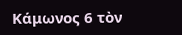Κάμωνος 6 τὸν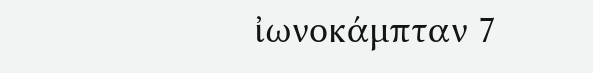ἰωνοκάμπταν 7